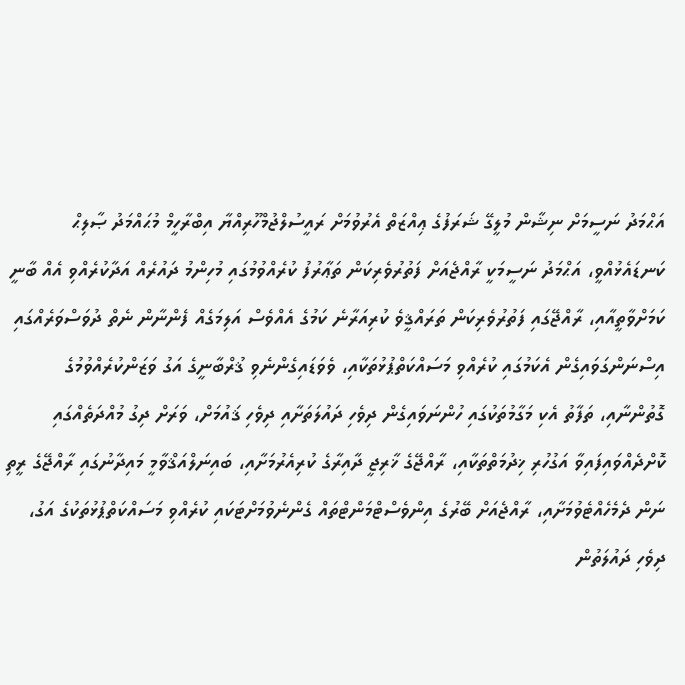އަޙްމަދު ނަސީމަށް ނިޝާން މުލީގޭ ޝަރަފުގެ ޢިއްޒަތް އެރުވުމަށް ރައީސުލްޖުމްހޫރިއްޔާ އިބްރާހީމް މުޙައްމަދު ޞާލިޙް ކަނޑައެޅުއްވީ، އަޙްމަދު ނަސީމަކީ ރާއްޖެއަށް ފަތުރުވެރިކަން ތަޢާރުފު ކުރެއްވުމުގައި މުހިންމު ދައުރެއް އަދާކުރެއްވި އެއް ބާނީ ކަމަށްވާތީއާއި، ރާއްޖޭގައި ފަތުރުވެރިކަން ތަރައްޤީވެ ކުރިއަރާނެ ކަމުގެ އެއްވެސް އަލިމަގެއް ފެންނާން ނެތް ދުވަސްވަރެއްގައި އިސްނަންގަވައިގެން އެކަމުގައި ކުރެއްވި މަސައްކަތްޕުޅުތަކާއި، ވެވަޑައިގެންނެވި ޤުރްބާނީގެ އަގު ވަޒަންކުރެއްވުމުގެ ގޮތުންނާއި، ތަފާތު އެކި މަގާމުތަކުގައި ހުންނަވައިގެން ދިވެހި ދައުލަތަށާއި ދިވެހި ޤައުމަށް، ވަރަށް ދިގު މުއްދަތެއްގައި ކޮށްދެއްވައިފައިވާ އަގުހުރި ޚިދުމަތްތަކާއި، ރާއްޖޭގެ ޚާރިޖީ ދާއިރާގެ ކުރިއެރުމަށާއި، ބައިނަލްއަޤްވާމީ މައިދާނުގައި ރާއްޖޭގެ ރީތި ނަން ދެމެހެއްޓެވުމަށާއި، ރާއްޖެއަށް ބޭރުގެ އިންވެސްޓްމަންޓްތައް ގެންނެވުމަށްޓަކައި ކުރެއްވި މަސައްކަތްޕުޅުތަކުގެ އަގު، ދިވެހި ދައުލަތުން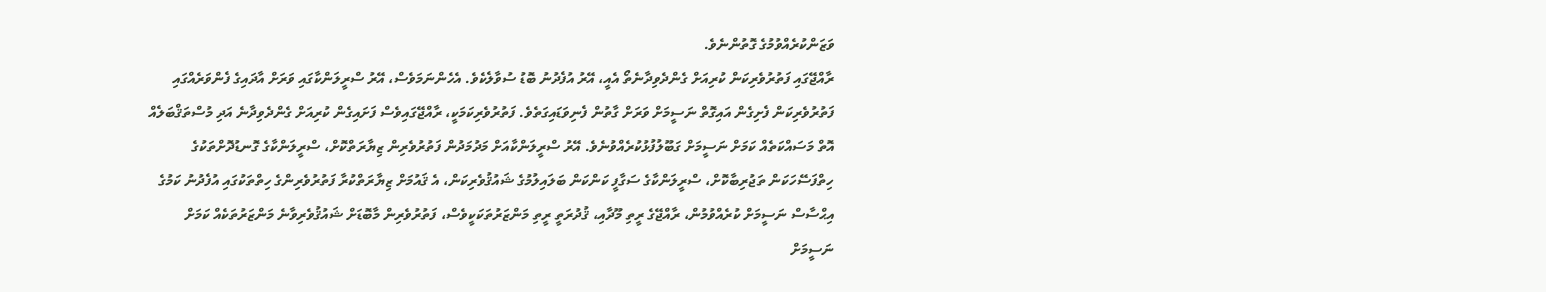ވަޒަންކުރެއްވުމުގެ ގޮތުންނެވެ.
ރާއްޖޭގައި ފަތުރުވެރިކަން ކުރިއަށް ގެންދެވިދާނެތޯ އެއީ، އޭރު އުފެދުނު ބޮޑު ސުވާލެކެވެ. އެހެންނަމަވެސް، އޭރު ސްރީލަންކާގައި ވަރަށް އާދައިގެ ފެންވަރެއްގައި ފަތުރުވެރިކަން ފެށިގެން އައިގޮތް ނަސީމަށް ވަރަށް ގާތުން ފެނިވަޑައިގަތެވެ. ފަތުރުވެރިކަމަކީ، ރާއްޖޭގައިވެސް ފަށައިގެން ކުރިއަށް ގެންދެވިދާނެ އަދި މުސްތަޤްބަލެއް އޮތް މަސައްކަތެއް ކަމަށް ނަސީމަށް ގަބޫލުފުޅުކުރެއްވުނެވެ. އޭރު ސްރީލަންކާއަށް މަދުމަދުން ފަތުރުވެރިން ޒިޔާރަތްކޮށް، ސްރީލަންކާގެ ގޮނޑުދޮށްތަކުގެ ހިތްފަސޭހަކަން ތަޖުރިބާކޮށް، ސްރީލަންކާގެ ސަގާފީ ކަންކަން ބަލައިލުމުގެ ޝައުޤުވެރިކަން، އެ ޤައުމަށް ޒިޔާރަތްކުރާ ފަތުރުވެރިންގެ ހިތްތަކުގައި އުފެދުނު ކަމުގެ އިޙްސާސް ނަސީމަށް ކުރެއްވުމުން، ރާއްޖޭގެ ރީތި މޫދާއި، ޤުދުރަތީ ރީތި މަންޒަރުތަކަކީވެސް، ފަތުރުވެރިން މާބޮޑަށް ޝައުޤުވެރިވާނެ މަންޒަރުތަކެއް ކަމަށް ނަސީމަށް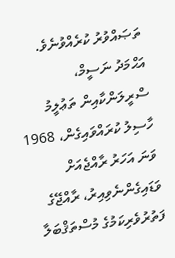ތަޞައްވުރު ކުރެއްވުނެވެ.
އަޙްމަދު ނަސީމް، ސްރީލަންކާއިން ތަޢުލީމު ހާސިލު ކުރައްވައިގެން، 1968 ވަނަ އަހަރު ރާއްޖެއަށް ވަޑައިގެންނެވިއިރު، ރާއްޖޭގެ ފަތުރުވެރިކަމުގެ މުސްތަޤްބަލާ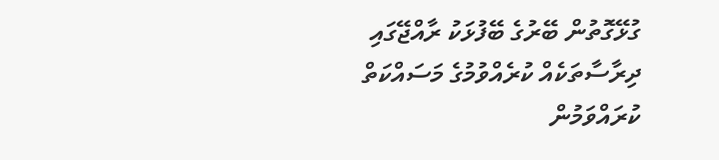ގުޅޭގޮތުން ބޭރުގެ ބޭފުޅަކު ރާއްޖޭގައި ދިރާސާތަކެއް ކުރެއްވުމުގެ މަސައްކަތް ކުރައްވަމުން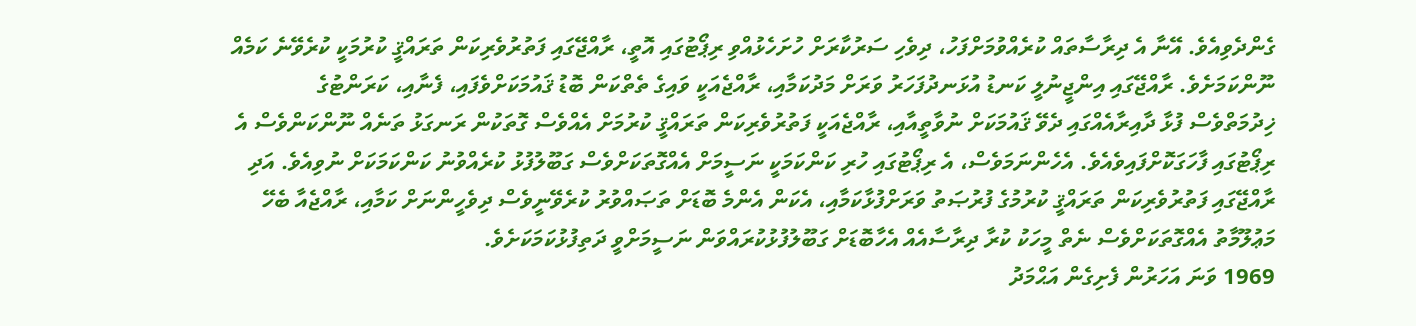ގެންދެވިއެވެ. އޭނާ އެ ދިރާސާތައް ކުރެއްވުމަށްފަހު، ދިވެހި ސަރުކާރަށް ހުށަހެޅުއްވި ރިޕޯޓުގައި އޮތީ، ރާއްޖޭގައި ފަތުރުވެރިކަން ތަރައްޤީ ކުރުމަކީ ކުރެވޭނެ ކަމެއް ނޫންކަމަށެވެ. ރާއްޖޭގައި އިންޖީނުލީ ކަނޑު އުޅަނދުފަހަރު ވަރަށް މަދުކަމާއި، ރާއްޖެއަކީ ވައިގެ ތެތްކަން ބޮޑު ޤައުމަކަށްވެފައި، ފެނާއި، ކަރަންޓުގެ ޚިދުމަތްވެސް ފުޅާ ދާއިރާއެއްގައި ދެވޭ ޤައުމަކަށް ނުވާތީއާއި، ރާއްޖެއަކީ ފަތުރުވެރިކަން ތަރައްޤީ ކުރުމަށް އެއްވެސް ގޮތަކުން ރަނގަޅު ތަނެއް ނޫންކަންވެސް އެ ރިޕޯޓުގައި ފާހަގަކޮށްފައިވެއެވެ. އެހެންނަމަވެސް، އެ ރިޕޯޓުގައި ހުރި ކަންކަމަކީ ނަސީމަށް އެއްގޮތަކަށްވެސް ގަބޫލުފުޅު ކުރެއްވުނު ކަންކަމަކަށް ނުވިއެވެ. އަދި ރާއްޖޭގައި ފަތުރުވެރިކަން ތަރައްޤީ ކުރުމުގެ ފުރުޞަތު ވަރަށްފުޅާކަމާއި، އެކަން އެންމެ ބޮޑަށް ތަޞައްވުރު ކުރެވޭނީވެސް ދިވެހީންނަށް ކަމާއި، ރާއްޖެއާ ބެހޭ މަޢުލޫމާތު އެއްގޮތަކަށްވެސް ނެތް މީހަކު ކުރާ ދިރާސާއެއް އެހާބޮޑަށް ގަބޫލުފުޅުކުރައްވަން ނަސީމަށްވީ ދަތިފުޅުކަމަކަށެވެ.
1969 ވަނަ އަހަރުން ފެށިގެން އަޙްމަދު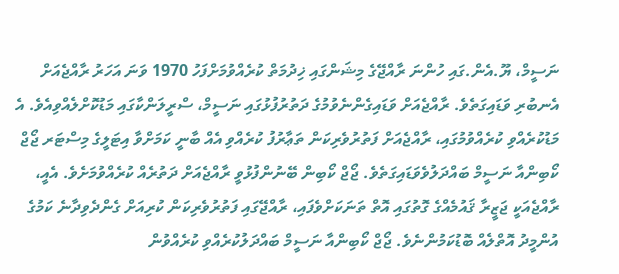ނަސީމް، ޔޫ.އެން.ގައި ހުންނަ ރާއްޖޭގެ މިޝަންގައި ޚިދުމަތް ކުރެއްވުމަށްފަހު 1970 ވަނަ އަހަރު ރާއްޖެއަށް އެނބުރި ވަޑައިގަތެވެ. ރާއްޖެއަށް ވަޑައިގެންނެވުމުގެ ދަތުރުފުޅުގައި ނަސީމް، ސްރީލަންކާގައި މަޑުކޮށްލެއްވިއެވެ. އެ މަޑުކުރެއްވި ކުރެއްވުމުގައި، ރާއްޖެއަށް ފަތުރުވެރިކަން ތަޢާރުފު ކުރެއްވި އެއް ބާނީ ކަމަށްވާ އިޓަލީގެ މިސްޓަރ ޖޯޖް ކޯބިންއާ ނަސީމް ބައްދަލުވެވަޑައިގަތެވެ. ޖޯޖް ކޯބިން ބޭނުންފުޅުވީ ރާއްޖެއަށް ދަތުރެއް ކުރެއްވުމަށެވެ. އެއީ، ރާއްޖެއަކީ ޖަޒީރާ ޤައުމެއްގެ ގޮތުގައި އޮތް ތަނަކަށްވެފައި، ރާއްޖޭގައި ފަތުރުވެރިކަން ކުރިއަށް ގެންދެވިދާނެ ކަމުގެ އުންމީދު އޮތްލެއް ބޮޑުކަމުންނެވެ. ޖޯޖް ކޯބިންއާ ނަސީމް ބައްދަލުކުރެއްވި ކުރެއްވުން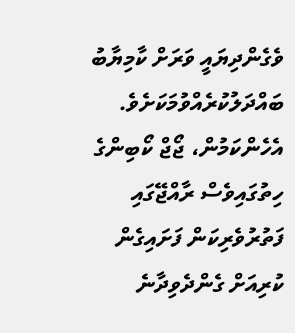ވެގެންދިޔައީ ވަރަށް ކާމިޔާބު ބައްދަލުކުރެއްވުމަކަށެވެ. އެހެންކަމުން، ޖޯޖް ކޯބިންގެ ހިތުގައިވެސް ރާއްޖޭގައި ފަތުރުވެރިކަން ފަށައިގެން ކުރިއަށް ގެންދެވިދާނެ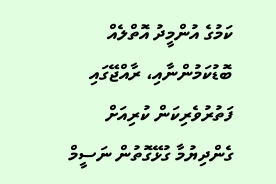ކަމުގެ އުންމީދު އޮތްލެއް ބޮޑުކަމުންނާއި، ރާއްޖޭގައި ފަތުރުވެރިކަން ކުރިއަށް ގެންދިޔުމާ ގުޅޭގޮތުން ނަސީމް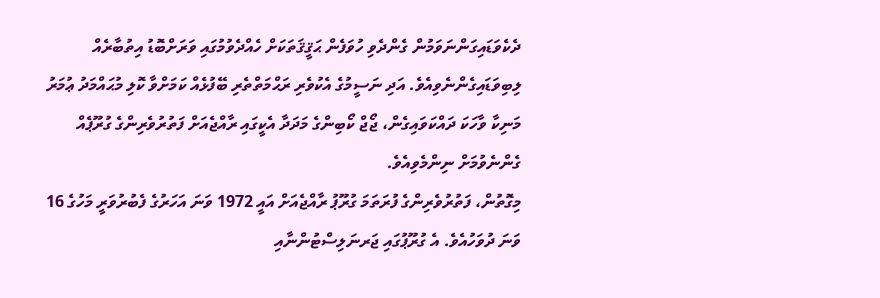ދެކެވަޑައިގަންނަވަމުން ގެންދެވި ހުވަފެން ޙަޤީޤަތަކަށް ހެއްދެވުމުގައި ވަރަށްބޮޑު އިތުބާރެއް ލިބިވަޑައިގެންނެވިއެވެ. އަދި ނަސީމުގެ އެކުވެރި ރަޙްމަތްތެރި ބޭފުޅެއް ކަމަށްވާ ކޮލި މުޙައްމަދު ޢުމަރު މަނިކާ ވާހަކަ ދައްކަވައިގެން، ޖޯޖް ކޯބިންގެ މަދަދާ އެކީގައި ރާއްޖެއަށް ފަތުރުވެރިންގެ ގުރޫޕެއް ގެންނެވުމަށް ނިންމެވިއެވެ.
މިގޮތުން، ފަތުރުވެރިންގެ ފުރަތަމަ ގުރޫޕު ރާއްޖެއަށް އައީ 1972 ވަނަ އަހަރުގެ ފެބުރުވަރީ މަހުގެ 16 ވަނަ ދުވަހުއެވެ. އެ ގުރޫޕުގައި ޖަރނަލިސްޓުންނާއި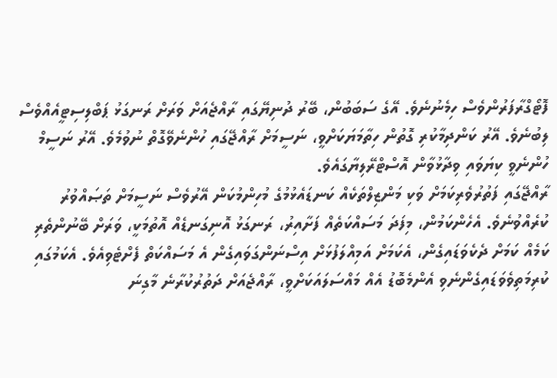ފޮޓޯގްރާފަރުންވެސް ހިމެނުނެވެ. އޭގެ ސަބަބުން، ބޭރު ދުނިޔޭގައި ރާއްޖެއަށް ވަރަށް ރަނގަޅު ޕަބްލިސިޓީއެއްވެސް ލިބުނެވެ. އޭރު ކަންދިމާކުރި ގޮތުން ހިތާމަޔަކަށްވީ، ނަސީމަށް ރާއްޖޭގައި ހުންނެވޭގޮތް ނުވުމެވެ. އޭރު ނަސީމް ހުންނެވީ ކިޔަވައި ވިދާޅުވާން އޮސްޓްރޭލިޔާގައެވެ.
ރާއްޖޭގައި ފަތުރުވެރިކަމަށް ވަކި މަންޒިލްތަކެއް ކަނޑައެޅުމުގެ މުހިންމުކަން އޭރުވެސް ނަސީމަށް ތަޞައްވުރު ކުރެއްވުނެވެ. އެހެންކަމުން، މިފަދަ މަސައްކަތެއް ފަށާއިރު، ރަނގަޅު އޮނިގަނޑެއް އޮތުމަކީ، ވަރަށް ބޭނުންތެރި ކަމެއް ކަމަށް ދެކެވަޑައިގެން، އެކަމަށް އަމިއްލަފުޅަށް އިސްނަންގަވައިގެން އެ މަސައްކަތް ފެށްޓެވިއެވެ. އެކަމުގައި ކުރިމަތިވެވަޑައިގެންނެވި އެންމެބޮޑު އެއް މައްސަލައަކަށްވީ، ރާއްޖެއަށް ދަތުރުކުރާނެ މާގިނަ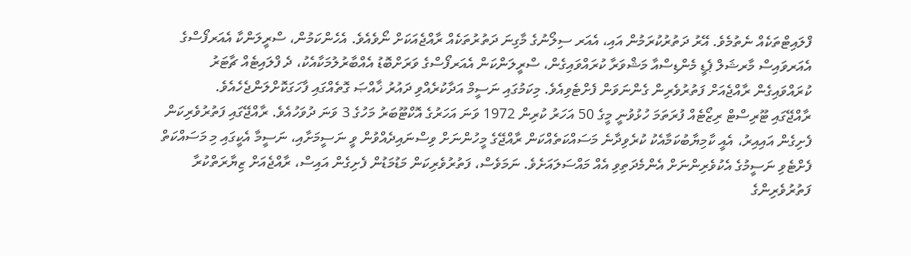ފްލައިޓްތަކެއް ނެތުމެވެ. އޭރު ދަތުރުކުރަމުން އައި، އެއަރ ސިލޯނުގެ މާގިނަ ދަތުރުތަކެއް ރާއްޖެއަކަށް ނޯވެއެވެ. އެހެންކަމުން، ސްރީލަންކާ އެއަރފޯސްގެ އެއަރވައިސް މާރޝަލް ޕެޑީ މެންޑިސްއާ މަޝްވަރާ ކުރައްވައިގެން، ސްރީލަންކަން އެއަރފޯސްގެ ވަރަށްބޮޑު އެއްބާރުލުމަކާއެކު، ދެ ފްލައިޓެއް ޗާޓަރު ކުރައްވައިގެން ރާއްޖެއަށް ފަތުރުވެރިން ގެންނަވަން ފެށްޓެވިއެވެ. މިކަމުގައި ނަސީމް އަދާކުރެއްވި ދައުރު ޚާއްޞަ ގޮތެއްގައި ފާހަގަކޮށްލަންޖެހެއެވެ.
ރާއްޖޭގައި ޓޫރިސްޓް ރިޒޯޓެއް ފުރަތަމަ ހުޅުވުނީ މީގެ 50 އަހަރު ކުރިން 1972 ވަނަ އަހަރުގެ އޮކްޓޫބަރު މަހުގެ 3 ވަނަ ދުވަހުއެވެ. ރާއްޖޭގައި ފަތުރުވެރިކަން ފެށިގެން އައިއިރު، އެއީ ކާމިޔާބުކަމާއެކު ކުރެވިދާނެ މަސައްކަތެއްކަން ރާއްޖޭގެ މީހުންނަށް ވިސްނައިދެއްވުން ވީ ނަސީމަށާއި، ނަސީމާ އެކީގައި މި މަސައްކަތް ފެށްޓެވި ނަސީމުގެ އެކުވެރިންނަށް އެންމެދަތިވި އެއް މައްސަލައަށެވެ. ނަމަވެސް، ފަތުރުވެރިކަން މަޑުމަޑުން ފެށިގެން އައިސް، ރާއްޖެއަށް ޒިޔާރަތްކުރާ ފަތުރުވެރިންގެ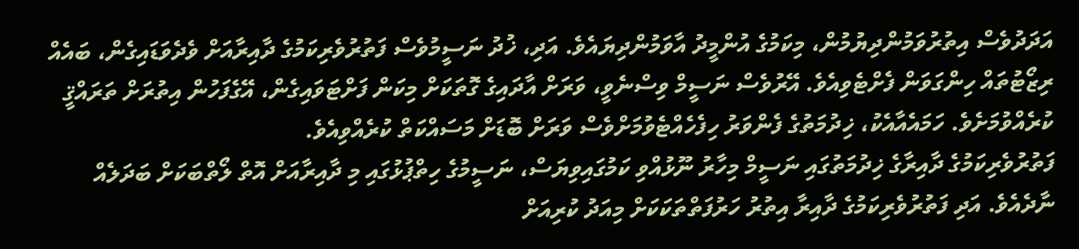އަދަދުވެސް އިތުރުވަމުންދިޔުމުން، މިކަމުގެ އުންމީދު އާވަމުންދިޔައެވެ. އަދި، ޚުދު ނަސީމުވެސް ފަތުރުވެރިކަމުގެ ދާއިރާއަށް ވެދެވަޑައިގެން، ބައެއް ރިޒޯޓުތައް ހިންގަވަން ފެށްޓެވިއެވެ. އޭރުވެސް ނަސީމް ވިސްނެވީ، ވަރަށް އާދައިގެ ގޮތަކަށް މިކަން ފަށްޓަވައިގެން، އޭގެފަހުން އިތުރަށް ތަރައްޤީ ކުރެއްވުމަށެވެ. ހަމައެއާއެކު، ޚިދުމަތުގެ ފެންވަރު ހިފެހެއްޓެވުމަށްވެސް ވަރަށް ބޮޑަށް މަސައްކަތް ކުރެއްވިއެވެ.
ފަތުރުވެރިކަމުގެ ދާއިރާގެ ޚިދުމަތުގައި ނަސީމް މިހާރު ނޫޅުއްވި ކަމުގައިވިޔަސް، ނަސީމުގެ ހިތްޕުޅުގައި މި ދާއިރާއަށް އޮތް ލޯތްބަކަށް ބަދަލެއް ނާދެއެވެ. އަދި ފަތުރުވެރިކަމުގެ ދާއިރާ އިތުރު ހަރުފަތްތަކަކަށް މިއަދު ކުރިއަށް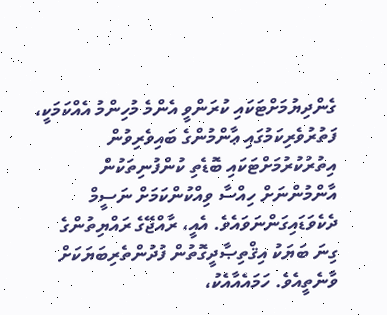ގެންދިޔުމަށްޓަކައި ކުރަންވީ އެންމެ މުހިންމު އެއްކަމަކީ، ފަތުރުވެރިކަމުގައި ޢާންމުންގެ ބައިވެރިވުން އިތުރުކުރުމަށްޓަކައި ބޮޑެތި ކުންފުނިތަކުން އާންމުންނަށް ހިއްސާ ވިއްކުންކަމަށް ނަސީމް ދެކެވަޑައިގަންނަވައެވެ. އެއީ، ރާއްޖޭގެ ރައްޔިތުންގެ ގިނަ ބަޔަކު އިޤްތިޞާދީގޮތުން ފުދުންތެރިބަޔަކަށް ވާނެތީއެވެ. ހަމައެއާއެކު،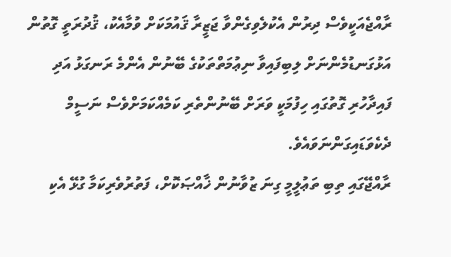ރާއްޖެއަކީވެސް ދިރުން އެކުލެވިގެންވާ ޖަޒީރާ ޤައުމަކަށް ވުމާއެކު، ޤުދުރަތީ ގޮތުން އަޅުގަނޑުމެންނަށް ލިބިފައިވާ ނިޢުމަތްތަކުގެ ބޭނުން އެންމެ ރަނގަޅު އަދި ފައިދާހުރި ގޮތުގައި ހިފުމަކީ ވަރަށް ބޭނުންތެރި ކަމެއްކަމަށްވެސް ނަސީމް ދެކެވަޑައިގަންނަވައެވެ.
ރާއްޖޭގައި ތިބި ތަޢުލީމީ ގިނަ ޒުވާނުން ޚާއްޞަކޮށް، ފަތުރުވެރިކަމާ ގުޅޭ އެކި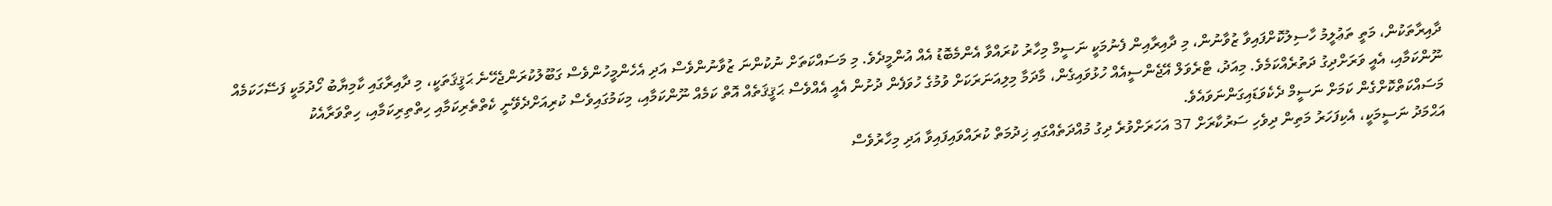ދާއިރާތަކުން، މަތީ ތަޢުލީމު ހާސިލުކޮށްފައިވާ ޒުވާނުން، މި ދާއިރާއިން ފެނުމަކީ ނަސީމް މިހާރު ކުރައްވާ އެންމެބޮޑު އެއް އުންމީދެވެ. މި މަސައްކަތަށް ނުކުންނަ ޒުވާނުންވެސް އަދި އެހެންމީހުންވެސް ގަބޫލުކުރަންޖެހޭނެ ޙަޤީޤަތަކީ، މި ދާއިރާގައި ކާމިޔާބު ހޯދުމަކީ ފަސޭހަކަމެއް ނޫންކަމާއި، އެއީ ވަރަށްދިގު ދަތުރެއްކަމެވެ. މިއަދު، ޓްރެވަލް އޭޖެންސީއެއް ހުޅުވައިގެން، މާދަމާ މިލިއަނަރަކަށް ވުމުގެ ހުވަފެން ދުށުން އެއީ އެއްވެސް ޙަޤީޤަތެއް އޮތް ކަމެއް ނޫންކަމާއި، މިކަމުގައިވެސް ކުރިއަށްދެވޭނީ ކެތްތެރިކަމާއި ހިތްތިރިކަމާއި، ހިތްވަރާއެކު މަސައްކަތްކޮށްގެން ކަމަށް ނަސީމް ދެކެވަޑައިގަންނަވައެވެ.
އަޙްމަދު ނަސީމަކީ، އެކިފަހަރު މަތިން ދިވެހި ސަރުކާރަށް 37 އަހަރަށްވުރެ ދިގު މުއްދަތެއްގައި ޚިދުމަތް ކުރައްވައިފައިވާ އަދި މިހާރުވެސް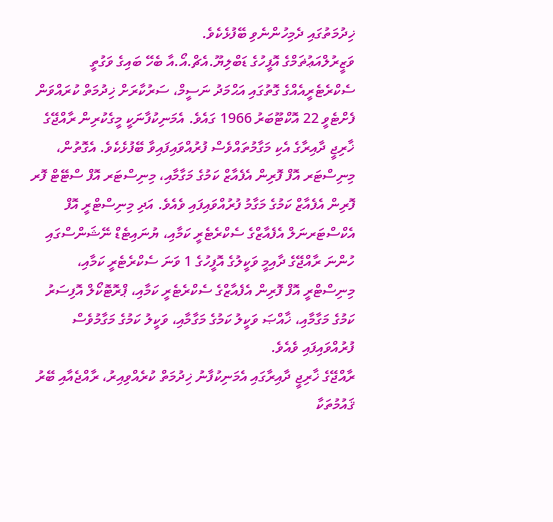ޚިދުމަތުގައި ދެމިހުންނެވި ބޭފުޅެކެވެ.
ވަޒީރުލްއަޢުޡަމްގެ އޮފީހުގެ ޑަބްލިޔޫ.އެޗް.އޯ.އާ ބެހޭ ބައިގެ ވަގުތީ ސެކްރެޓެރީއެއްގެ ގޮތުގައި އަޙްމަދު ނަސީމް، ސަރުކާރަށް ޚިދުމަތް ކުރައްވަން ފެށްޓެވީ 22 އޮކްޓޫބަރު 1966 ގައެވެ. އެމަނިކުފާނަކީ މީގެކުރިން ރާއްޖޭގެ ޚާރިޖީ ދާއިރާގެ އެކި މަގާމުތައްވެސް ފުރުއްވައިފައިވާ ބޭފުޅެކެވެ. އެގޮތުން، މިނިސްޓަރ އޮފް ފޮރިން އެފެއާޒް ކަމުގެ މަގާމާއި، މިނިސްޓަރ އޮފް ސްޓޭޓް ފޮރ ފޮރިން އެފެއާޒް ކަމުގެ މަގާމު ފުރުއްވައިފައި ވެއެވެ. އަދި މިނިސްޓްރީ އޮފް އެކްސްޓަރނަލް އެފެއާޒްގެ ސެކްރެޓެރީ ކަމާއި، ޔުނައިޓެޑް ނޭޝަންސްގައި ހުންނަ ރާއްޖޭގެ ދާއިމީ ވަކީލުގެ އޮފީހުގެ 1 ވަނަ ސެކްރެޓެރީ ކަމާއި، މިނިސްޓްރީ އޮފް ފޮރިން އެފެއާޒްގެ ސެކްރެޓެރީ ކަމާއި، ޕްރޮޓޮކޯލް އޮފިސަރު ކަމުގެ މަގާމާއި، ޚާއްޞަ ވަކީލު ކަމުގެ މަގާމާއި، ވަކީލު ކަމުގެ މަގާމުވެސް ފުރުއްވައިފައި ވެއެވެ.
ރާއްޖޭގެ ޚާރިޖީ ދާއިރާގައި އެމަނިކުފާނު ޚިދުމަތް ކުރެއްވިއިރު، ރާއްޖެއާއި ބޭރު ޤައުމުތަކާ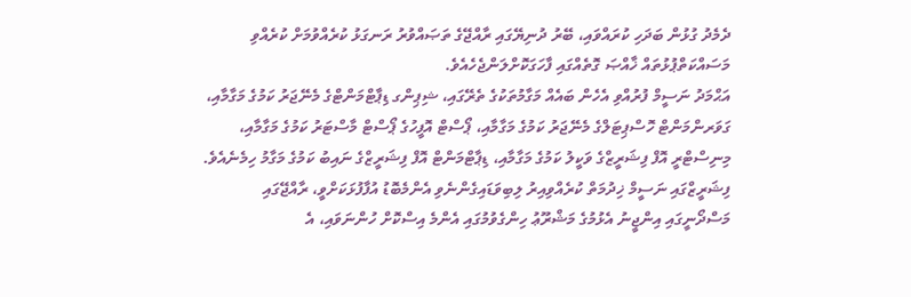ދެމެދު ގުޅުން ބަދަހި ކުރައްވައި، ބޭރު ދުނިޔޭގައި ރާއްޖޭގެ ތަޞައްވުރު ރަނގަޅު ކުރެއްވުމަށް ކުރެއްވި މަސައްކަތްޕުޅުތައް ޚާއްޞަ ގޮތެއްގައި ފާހަގަކޮށްލަންޖެހެއެވެ.
އަޙްމަދު ނަސީމް ފުރުއްވި އެހެން ބައެއް މަގާމުތަކުގެ ތެރޭގައި، ޝިޕިންގ ޑިޕާޓްމަންޓްގެ މެނޭޖަރު ކަމުގެ މަގާމާއި، ގަވަރންމަންޓް ހޮސްޕިޓަލްގެ މެނޭޖަރު ކަމުގެ މަގާމާއި، ޕޯސްޓް އޮފީހުގެ ޕޯސްޓް މާސްޓަރު ކަމުގެ މަގާމާއި، މިނިސްޓްރީ އޮފް ފިޝަރީޒްގެ ވަކީލު ކަމުގެ މަގާމާއި، ޑިޕާޓްމަންޓް އޮފް ފިޝަރީޒްގެ ނައިބު ކަމުގެ މަގާމު ހިމެނެއެވެ.
ފިޝަރީޒްގައި ނަސީމް ޚިދުމަތް ކުރެއްވިއިރު ލިބިވަޑައިގެންނެވި އެންމެބޮޑު އުފާފުޅަކަށްވީ، ރާއްޖޭގައި މަސްދޯނީގައި އިންޖީނު އެޅުމުގެ މަޝްރޫޢު ހިންގެވުމުގައި އެންމެ އިސްކޮށް ހުންނަވައި، އެ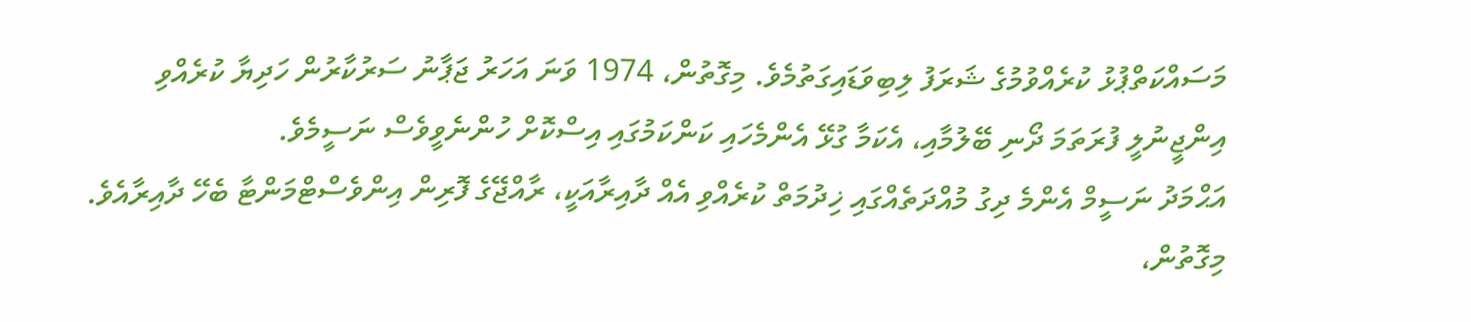މަސައްކަތްޕުޅު ކުރެއްވުމުގެ ޝަރަފު ލިބިވަޑައިގަތުމެވެ. މިގޮތުން، 1974 ވަނަ އަހަރު ޖަޕާނު ސަރުކާރުން ހަދިޔާ ކުރެއްވި އިންޖީނުލީ ފުރަތަމަ ދޯނި ބޭލުމާއި، އެކަމާ ގުޅޭ އެންމެހައި ކަންކަމުގައި އިސްކޮށް ހުންނެވީވެސް ނަސީމެވެ.
އަޙްމަދު ނަސީމް އެންމެ ދިގު މުއްދަތެއްގައި ޚިދުމަތް ކުރެއްވި އެއް ދާއިރާއަކީ، ރާއްޖޭގެ ފޮރިން އިންވެސްޓްމަންޓާ ބެހޭ ދާއިރާއެވެ. މިގޮތުން،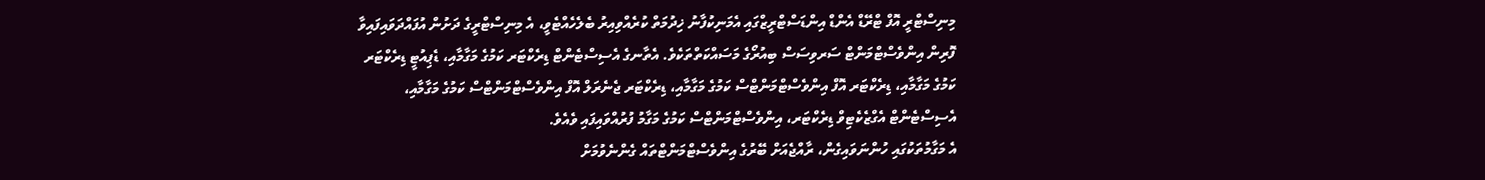މިނިސްޓްރީ އޮފް ޓްރޭޑް އެންޑް އިންޑަސްޓްރީޒްގައި އެމަނިކުފާނު ޚިދުމަތް ކުރެއްވިއިރު ބެލެހެއްޓެވީ، އެ މިނިސްޓްރީގެ ދަށުން އުފައްދަވައިފައިވާ ފޮރިން އިންވެސްޓްމަންޓް ސަރވިސަސް ބިއުރޯގެ މަސައްކަތްތަކެވެ. އެތާނގެ އެސިސްޓެންޓް ޑިރެކްޓަރ ކަމުގެ މަގާމާއި، ޑެޕިއުޓީ ޑިރެކްޓަރ ކަމުގެ މަގާމާއި، ޑިރެކްޓަރ އޮފް އިންވެސްޓްމަންޓްސް ކަމުގެ މަގާމާއި، ޑިރެކްޓަރ ޖެނެރަލް އޮފް އިންވެސްޓްމަންޓްސް ކަމުގެ މަގާމާއި، އެސިސްޓެންޓް އެގްޒެކެޓިވް ޑިރެކްޓަރ، އިންވެސްޓްމަންޓްސް ކަމުގެ މަގާމު ފުރުއްވައިފައި ވެއެވެ.
އެ މަގާމުތަކުގައި ހުންނަވައިގެން، ރާއްޖެއަށް ބޭރުގެ އިންވެސްޓްމަންޓްތައް ގެންނެވުމަށް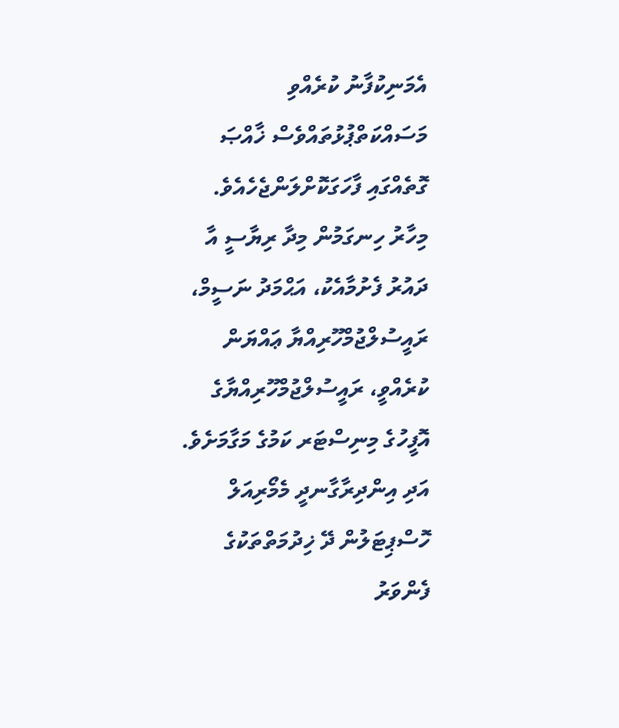އެމަނިކުފާނު ކުރެއްވި މަސައްކަތްޕުޅުތައްވެސް ޚާއްޞަ ގޮތެއްގައި ފާހަގަކޮށްލަންޖެހެއެވެ.
މިހާރު ހިނގަމުން މިދާ ރިޔާސީ އާ ދައުރު ފެށުމާއެކު، އަޙްމަދު ނަސީމް، ރައީސުލްޖުމްހޫރިއްޔާ ޢައްޔަން ކުރެއްވީ، ރައީސުލްޖުމްހޫރިއްޔާގެ އޮފީހުގެ މިނިސްޓަރ ކަމުގެ މަގާމަށެވެ. އަދި އިންދިރާގާނދީ މެމޯރިއަލް ހޮސްޕިޓަލުން ދޭ ޚިދުމަތްތަކުގެ ފެންވަރު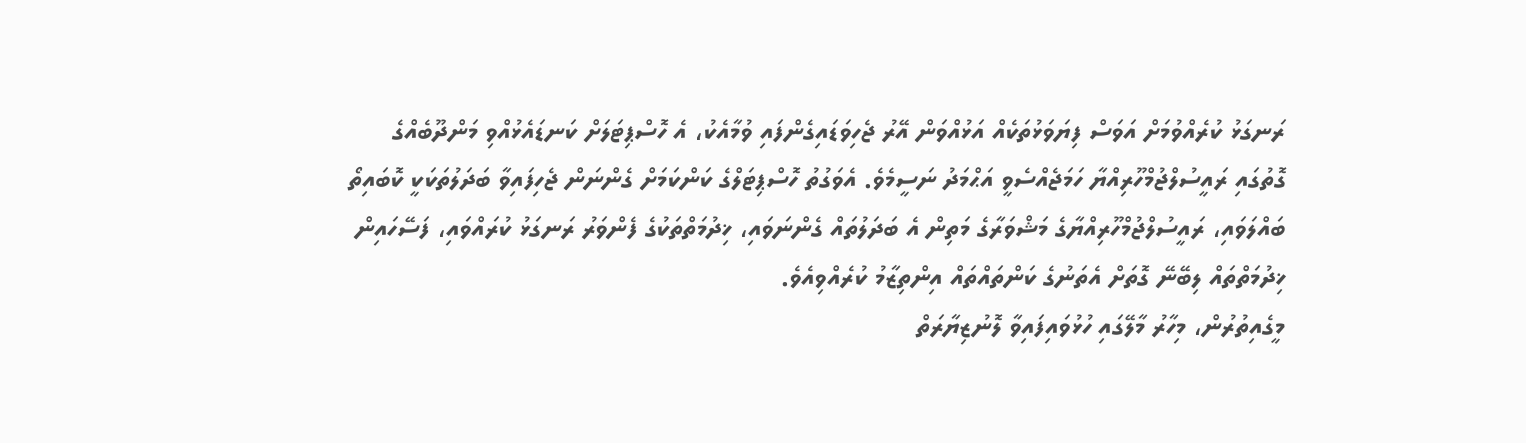ރަނގަޅު ކުރެއްވުމަށް އަވަސް ފިޔަވަޅުތަކެއް އަޅުއްވަން އޭރު ޖެހިވަޑައިގެންފައި ވުމާއެކު، އެ ހޮސްޕިޓަލަށް ކަނޑައެޅުއްވި މަންދޫބެއްގެ ގޮތުގައި ރައީސުލްޖުމްހޫރިއްޔާ ހަމަޖެއްސެވީ އަޙްމަދު ނަސީމެވެ. އެވަގުތު ހޮސްޕިޓަލްގެ ކަންކަމަށް ގެންނަން ޖެހިފައިވާ ބަދަލުތަކަކީ ކޮބައިތޯ ބައްލަވައި، ރައީސުލްޖުމްހޫރިއްޔާގެ މަޝްވަރާގެ މަތިން އެ ބަދަލުތައް ގެންނަވައި، ޚިދުމަތްތަކުގެ ފެންވަރު ރަނގަޅު ކުރައްވައި، ފަސޭހައިން ޚިދުމަތްތައް ލިބޭނޭ ގޮތަށް އެތަނުގެ ކަންތައްތައް އިންތިޒާމު ކުރެއްވިއެވެ.
މީގެއިތުރުން، މިހާރު މާލޭގައި ހުޅުވައިފައިވާ ލޮނުޒިޔާރަތް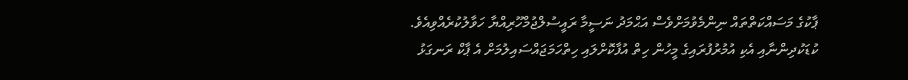ޕާކުގެ މަސައްކަތްތައް ނިންމެވުމަށްވެސް އަޙްމަދު ނަސީމާ ރައީސުލްޖުމްހޫރިއްޔާ ހަވާލުކުރެއްވިއެވެ. ކުޑަކުދިންނާއި އެކި އުމުރުފުރައިގެ މީހުން ހިތް އުފާކޮށްލައި ހިތްހަމަޖައްސައިލުމަށް އެ ޕާކް ރަނގަޅު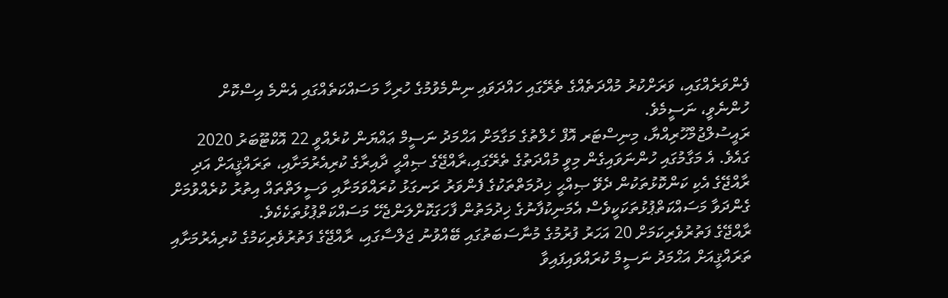ފެންވަރެއްގައި، ވަރަށްކުރު މުއްދަތެއްގެ ތެރޭގައި ހައްދަވައި ނިންމެވުމުގެ ހުރިހާ މަސައްކަތެއްގައި އެންމެ އިސްކޮށް ހުންނެވީ، ނަސީމެވެ.
ރައީސުލްޖުމްހޫރިއްޔާ، މިނިސްޓަރ އޮފް ހެލްތުގެ މަގާމަށް އަޙްމަދު ނަސީމް ޢައްޔަން ކުރެއްވީ 22 އޮކްޓޫބަރު 2020 ގައެވެ. އެ މަގާމުގައި ހުންނަވައިގެން މިވީ މުއްދަތުގެ ތެރޭގައި،ރާއްޖޭގެ ޞިއްޙީ ދާއިރާގެ ކުރިއެރުމަށާއި، ތަރައްޤީއަށް އަދި ރާއްޖޭގެ އެކި ކަންކޮޅުތަކުން ދެވޭ ޞިއްޙީ ޚިދުމަތްތަކުގެ ފެންވަރު ރަނގަޅު ކުރައްވަމަށާއި ވަސީލަތްތައް އިތުރު ކުރެއްވުމަށް ގެންދަވާ މަސައްކަތްޕުޅުތަކަކީވެސް އެމަނިކުފާނުގެ ޚިދުމަތުން ފާހަގަކޮށްލަންޖެހޭ މަސައްކަތްޕުޅުތަކެކެވެ.
ރާއްޖޭގެ ފަތުރުވެރިކަމަށް 20 އަހަރު ފުރުމުގެ މުނާސަބަތުގައި ބޭއްވުނު ޖަލްސާގައި، ރާއްޖޭގެ ފަތުރުވެރިކަމުގެ ކުރިއެރުމަށާއި ތަރައްޤީއަށް އަޙްމަދު ނަސީމް ކުރައްވައިފައިވާ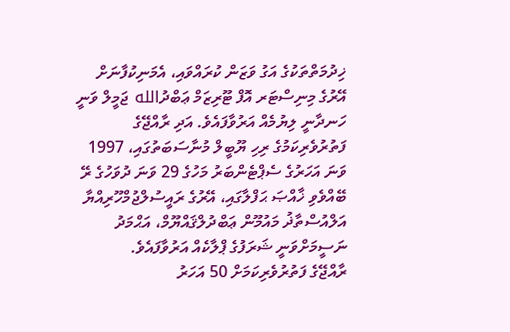ޚިދުމަތްތަކުގެ އަގު ވަޒަން ކުރައްވައި، އެމަނިކުފާނަށް އޭރުގެ މިނިސްޓަރ އޮފް ޓޫރިޒަމް ޢަބްދުالله ޖަމީލް ވަނީ ހަނދާނީ ލިޔުމެއް އަރުވާފައެވެ. އަދި ރާއްޖޭގެ ފަތުރުވެރިކަމުގެ ރިހި ޔޫބީލް މުނާސަބަތުގައި، 1997 ވަނަ އަހަރުގެ ސެޕްޓެންބަރު މަހުގެ 29 ވަނަ ދުވަހުގެ ރޭ ބޭއްވެވި ޚާއްޞަ ޙަފްލާގައި، އޭރުގެ ރައީސުލްޖުމްހޫރިއްޔާ އަލްއުސްތާޛު މައުމޫން ޢަބްދުލްޤައްޔޫމް، އަޙްމަދު ނަސީމަށްވަނީ ޝަރަފުގެ ޕްލާކެއް އަރުވާފައެވެ.
ރާއްޖޭގެ ފަތުރުވެރިކަމަށް 50 އަހަރު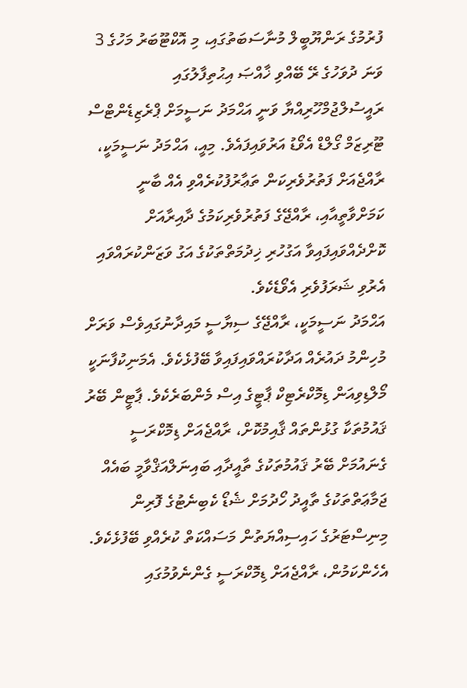ފުރުމުގެ ރަންޔޫބީލް މުނާސަބަތުގައި، މި އޮކްޓޫބަރު މަހުގެ 3 ވަނަ ދުވަހުގެ ރޭ ބޭއްވި ޚާއްޞަ އިޙުތިފާލުގައި ރައީސުލްޖުމްހޫރިއްޔާ ވަނީ އަޙްމަދު ނަސީމަށް ޕްރެޒިޑެންޓްސް ޓޫރިޒަމް ގޯލްޑް އެވޯޑު އަރުވައިފައެވެ. މިއީ، އަޙްމަދު ނަސީމަކީ، ރާއްޖެއަށް ފަތުރުވެރިކަން ތަޢާރުފުކުރެއްވި އެއް ބާނީ ކަމަށްވާތީއާއި، ރާއްޖޭގެ ފަތުރުވެރިކަމުގެ ދާއިރާއަށް ކޮށްދެއްވައިފައިވާ އަގުހުރި ޚިދުމަތްތަކުގެ އަގު ވަޒަންކުރައްވައި އެރުވި ޝަރަފުވެރި އެވޯޑެކެވެ.
އަޙްމަދު ނަސީމަކީ، ރާއްޖޭގެ ސިޔާސީ މައިދާނުގައިވެސް ވަރަށް މުހިންމު ދައުރެއް އަދާކުރައްވައިފައިވާ ބޭފުޅެކެވެ. އެމަނިކުފާނަކީ މޯލްޑިވިއަން ޑިމޮކްރެޓިކް ޕާޓީގެ އިސް މެންބަރެކެވެ. ޕާޓީން ބޭރު ޤައުމުތަކާ ގުޅުންތައް ޤާއިމުކޮށް، ރާއްޖެއަށް ޑިމޮކްރަސީ ގެނައުމަށް ބޭރު ޤައުމުތަކުގެ ތާއީދާއި ބައިނަލްއަޤްވާމީ ބައެއް ޖަމާޢަތްތަކުގެ ތާއީދު ހޯދުމަށް ޝެޑޯ ކެބިނެޓުގެ ފޮރިން މިނިސްޓަރުގެ ހައިސިއްޔަތުން މަސައްކަތް ކުރެއްވި ބޭފުޅެކެވެ. އެހެންކަމުން، ރާއްޖެއަށް ޑިމޮކްރަސީ ގެންނެވުމުގައި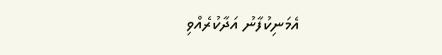އެމަނިކުފާނު އަދާކުރެއްވި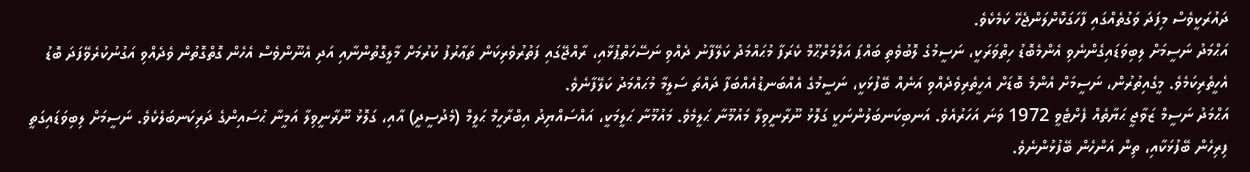ދައުރަކީވެސް މިފަދަ ވަގުތެއްގައި ފާހަގަކޮށްލަންޖެހޭ ކަމެކެވެ.
އަޙްމަދު ނަސީމަށް ލިބިވަޑައިގެންނެވި އެންމެބޮޑު ހިތްވަރަކީ، ނަސީމުގެ ލޮބުވެތި ބައްޕަ އަލްމަރްޙޫމް ކެރަފާ މުޙައްމަދު ކަލޭފާނު ދެއްވި ނަސޭހަތްޕުޅާއި، ރާއްޖޭގައި ފަތުރުވެރިކަން ތަޢާރުފު ކުރުމަށް މާލީގޮތުންނާއި އަދި އެނޫންވެސް އެހެން ގޮތްގޮތުން ވެދެއްވި އަގުނުކުރެވޭފަދަ ބޮޑު އެހީތެރިކަމެވެ. މީގެއިތުރުން، ނަސީމަށް އެންމެ ބޮޑަށް އެހީތެރިވެދެއްވި އަނެއް ބޭފުޅަކީ، ނަސީމުގެ އެއްބަނޑުއެއްބަފާ ދައްތަ ސަލީމާ މުޙައްމަދު ކަލޭފާނެވެ.
އަޙްމަދު ނަސީމް ޒަވާޖީ ޙަޔާތެއް ފެށްޓެވީ 1972 ވަނަ އަހަރުއެވެ. އަނބިކަނބަލުންނަކީ ގަލޮޅު ނޫރާނީވިލާ މައުމޫނާ ޙަލީމެވެ. މައުމޫނާ ޙަލީމަކީ، އައްސައްޔިދު އިބްރާހީމް ޙަލީމް (މެދުސީދީ) އާއި، ގަލޮޅު ނޫރާނީވިލާ އަމީނާ ޙުސައިންގެ ދަރިކަނބަލެކެވެ. ނަސީމަށް ލިބިވަޑައިގަތީ ފިރިހެން ބޭފުޅަކާއި، ތިން އަންހެން ބޭފުޅުންނެވެ.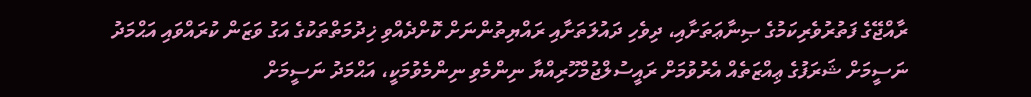ރާއްޖޭގެ ފަތުރުވެރިކަމުގެ ޞިނާޢަތަށާއި، ދިވެހި ދައުލަތަށާއި ރައްޔިތުންނަށް ކޮށްދެއްވި ޚިދުމަތްތަކުގެ އަގު ވަޒަން ކުރައްވައި އަޙްމަދު ނަސީމަށް ޝަރަފުގެ ޢިއްޒަތެއް އެރުވުމަށް ރައީސުލްޖުމްހޫރިއްޔާ ނިންމެވި ނިންމެވުމަކީ، އަޙްމަދު ނަސީމަށް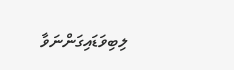ލިބިވަޑައިގަންނަވާ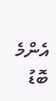އެންމެ ބޮޑު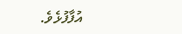އުފާފުޅެވެ.